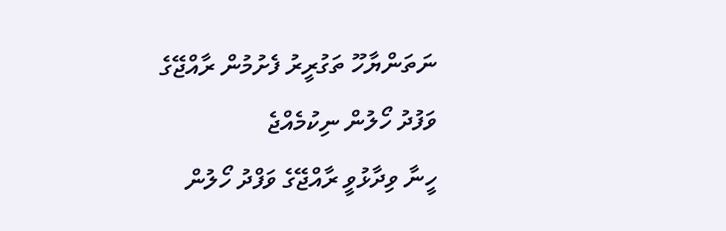ނަތަންޔާހޫ ތަގުރީރު ފެށުމުން ރާއްޖޭގެ ވަފުދު ހޯލުން ނިކުމެއްޖެ
ހީނާ ވިދާޅުވީ ރާއްޖޭގެ ވަފްދު ހޯލުން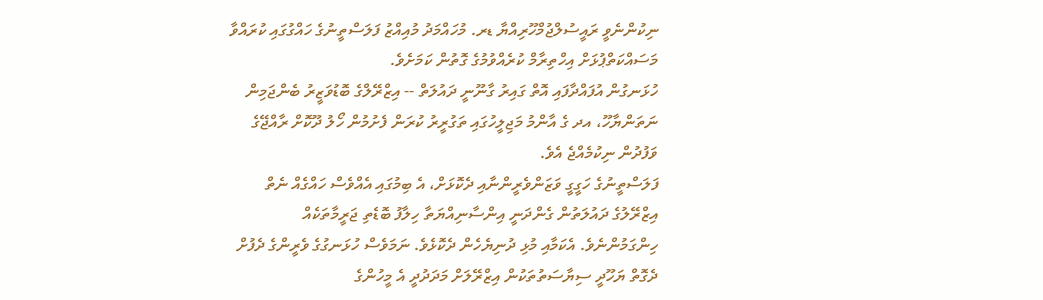ނިކުންނެވީ ރައީސުލްޖުމްހޫރިއްޔާ ޑރ. މުހައްމަދު މުއިއްޒު ފަލަސްތީނުގެ ހައްގުގައި ކުރައްވާ މަސައްކަތްޕުޅަށް އިހްތިރާމް ކުރެއްވުމުގެ ގޮތުން ކަމަށެވެ.
ހުޅަނގުން އުފައްދާފައި އޮތް ގައިރު ގާނޫނީ ދައުލަތް -- އިޒްރޭލްގެ ބޮޑުވަޒީރު ބެންޖަމިން ނަތަންޔާހޫ، އދ ގެ އާންމު މަޖިލީހުގައި ތަގުރީރު ކުރަން ފެށުމުން ހޯލު ދޫކޮށް ރާއްޖޭގެ ވަފުދުން ނިކުމެއްޖެ އެވެ.
ފަލަސްތީނުގެ ހަގީގީ ވަޒަންވެރީންނާއި ދެކޮޅަށް، އެ ބިމުގައި އެއްވެސް ހައްގެއް ނެތް އިޒްރޭލުގެ ދައުލަތުން ގެންދަނީ އިންސާނިއްޔަތާ ހިލާފު ބޮޑެތި ޖަރީމާތަކެއް ހިންގަމުންނެވެ. އެކަމާއި މުޅި ދުނިޔެހެން ދެކޮޅެވެ. ނަމަވެސް ހުޅަނގުގެ ވެރީންގެ ދެފުށް ދެގޮތް ޔަހޫދީ ސިޔާސަތުތަކުން އިޒްރޭލަށް މަދަދުދީ އެ މީހުންގެ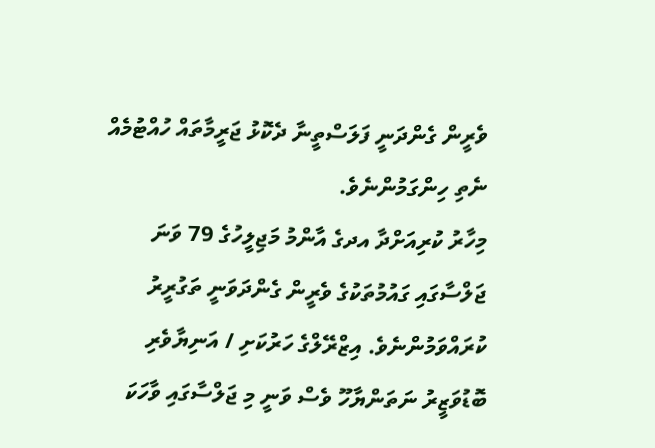ވެރީން ގެންދަނީ ފަލަސްތީނާ ދެކޮޅު ޖަރީމާތައް ހުއްޓުމެއް ނެތި ހިންގަމުންނެވެ.
މިހާރު ކުރިއަށްދާ އދގެ އާންމު މަޖިލީހުގެ 79 ވަނަ ޖަލްސާގައި ގައުމުތަކުގެ ވެރީން ގެންދަވަނީ ތަގުރީރު ކުރައްވަމުންނެވެ. އިޒްރޭލްގެ ހަރުކަށި / އަނިޔާވެރި ބޮޑުވަޒީރު ނަތަންޔާހޫ ވެސް ވަނީ މި ޖަލްސާގައި ވާހަކަ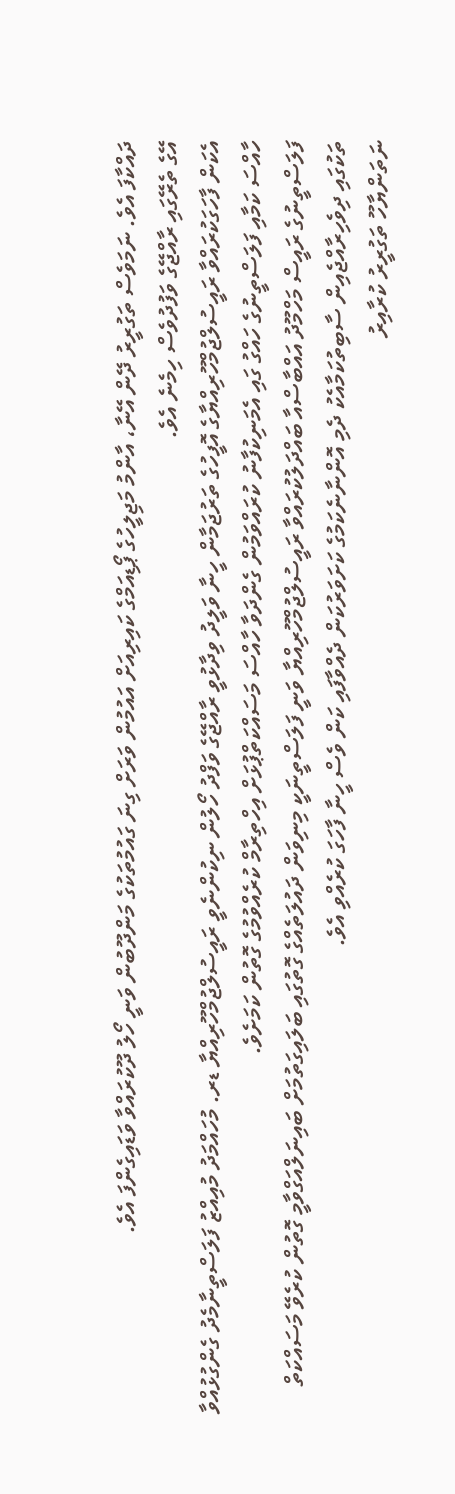ދައްކާފަ އެވެ. ނަމަވެސް ތަގުރީރު ދޭން އޭނާ، އާންމު މަޖިލީހުގެ ޕޯޑިއަމްގެ ކައިރިއަށް އައުމުން ވަރަށް ގިނަ ގައުމުތަކުގެ މަންދޫބުން ވަނީ ހޯލު ދޫކުރައްވާ ވަޑައިގެންފަ އެވެ.
އޭގެ ތެރޭގައި ރާއްޖޭގެ ވަފުދުވެސް ހިމެނެ އެވެ.
އެކަން ފާހަގަކުރައްވާ ރައީސުލްޖުމްހޫރިއްޔާގެ އޮފީހުގެ ތަރުޖަމާން ހީނާ ވަލީދު ވިދާޅުވީ ރާއްޖޭގެ ވަފްދު ހޯލުން ނިކުންނެވީ ރައީސުލްޖުމްހޫރިއްޔާ ޑރ. މުހައްމަދު މުއިއްޒު ފަލަސްތީނާމެދު ގެންގުޅުއްވާ ހާއްސަ ކަމާއި ފަލަސްތީނުގެ ހައްގު ގައި އެމަނިކުފާނު ކުރައްވަމުން ގެންދަވާ ހާއްސަ މަސައްކަތްޕުޅަށް އިހްތިރާމް ކުރެއްވުމުގެ ގޮތުން ކަމަށެވެ.
ފަލަސްތީނުގެ ރައީސް މަހްމޫދު އައްބާސްއާ ބައްދަލުކުރައްވާ ރައީސުލްޖުމްހޫރިއްޔާ ވަނީ ފަލަސްތީނަކީ މިނިވަން ދައުލަތެއްގެ ގޮތުގައި ބަލައިގަތުމަށް ބައިނަލްއަގްވާމީ ގޮތުން ކުރެވޭ މަސައްކަތް ތަކުގައި ދިވެހިރާއްޖެއިން ސާބިތުކަމާއެކު ދެމި އޮންނާނެކަމުގެ ކަށަވަރުކަން ދެއްވާފައި ކަން ވެސް ހީނާ ފާހަގަ ކުރެއްވި އެވެ.
ނަތަންޔާހޫ ތަގުރީރު ކުރާއިރު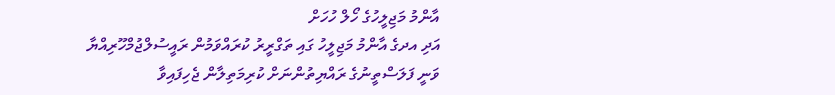އާންމު މަޖިލީހުގެ ހޯލް ހުހަށް
އަދި އދގެ އާންމު މަޖިލީހު ގައި ތަގްރީރު ކުރައްވަމުން ރައީސުލްޖުމްހޫރިއްޔާ ވަނީ ފަލަސްތީނުގެ ރައްޔިތުންނަށް ކުރިމަތިލާން ޖެހިފައިވާ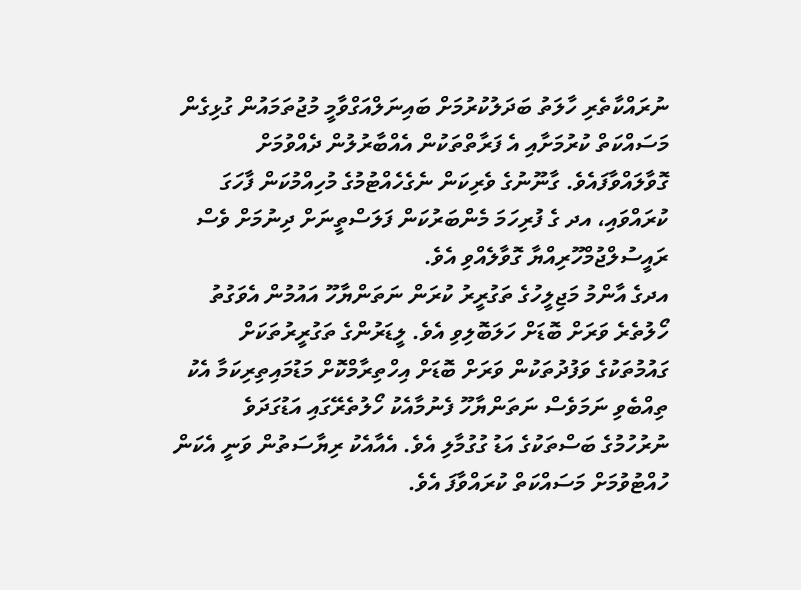ނުރައްކާތެރި ހާލަތު ބަދަލުކުރުމަށް ބައިނަލްއަގްވާމީ މުޖުތަމައުން ގުޅިގެން މަސައްކަތް ކުރުމަށާއި އެ ފަރާތްތަކުން އެއްބާރުލުން ދެއްވުމަށް ގޮވާލައްވާފައެވެ. ގާނޫނުގެ ވެރިކަން ނެގެހެއްޓުމުގެ މުހިއްމުކަން ފާހަގަ ކުރައްވައި، އދ ގެ ފުރިހަމަ މެންބަރުކަން ފަލަސްތީނަށް ދިނުމަށް ވެސް ރައީސުލްޖުމްހޫރިއްޔާ ގޮވާލެއްވި އެވެ.
އދގެ އާންމު މަޖިލީހުގެ ތަގުރީރު ކުރަން ނަތަންޔާހޫ އައުމުން އެވަގުތު ހޯލުތެރެ ވަރަށް ބޮޑަށް ހަލަބޮލިވި އެވެ. ލީޑަރުންގެ ތަގުރީރުތަކަށް ގައުމުތަކުގެ ވަފުދުތަކުން ވަރަށް ބޮޑަށް އިހްތިރާމްކޮށް މަޑުމައިތިރިކަމާ އެކު ތިއްބެވި ނަމަވެސް ނަތަންޔާހޫ ފެނުމާއެކު ހޯލުތެރޭގައި އަޑުގަދަވެ ނުރުހުމުގެ ބަސްތަކުގެ އަޑު ގުގުމާލި އެވެ. އެއާއެކު ރިޔާސަތުން ވަނީ އެކަން ހުއްޓުވުމަށް މަސައްކަތް ކުރައްވާފަ އެވެ.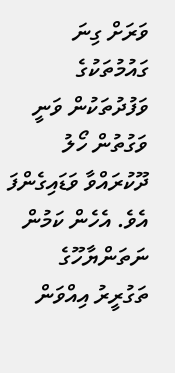ވަރަށް ގިނަ ގައުމުތަކުގެ ވަފުދުތަކުން ވަނީ ވަގުތުން ހޯލު ދޫކުރައްވާ ވަޑައިގެންފަ އެވެ. އެހެން ކަމުން ނަތަންޔާހޫގެ ތަގުރީރު އިއްވަން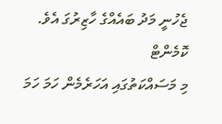ޖެހުނީ މަދު ބައެއްގެ ހާޒިރުގަ އެވެ.
ކޮމެންޓް
މި މަސައްކަތުގައި އަހަރެމެން ހަމަ ހަމަ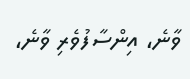ވާނެ، އިންސާފުވެރި ވާނެ،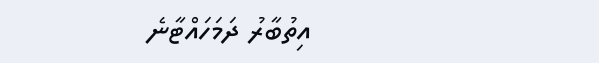އިތުބާރު ދަމަހައްޓާނެ